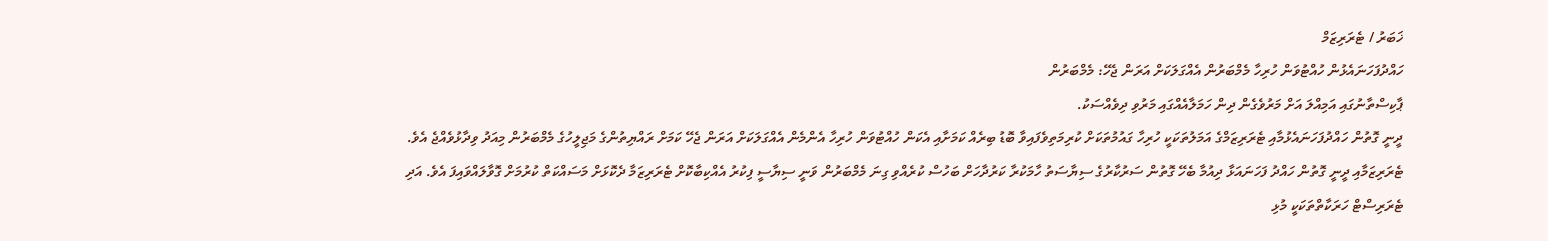ޚަބަރު / ޓެރަރިޒަމް
ހައްދުފަހަނައެޅުން ހުއްޓުވަން ހުރިހާ މެމްބަރުން އެއްގަލަކަށް އަރަން ޖެހޭ: މެމްބަރުން
ޕާކިސްތާނުގައި އަމިއްލަ އަށް މަރުވެގެން ދިން ހަމަލާއެއްގައި މަރުވި ދިވެއްސަކު.
ދީނީ ގޮތުން ހައްދުފަހަނައެޅުމާއި ޓެރަރިޒަމްގެ އަމަލުތަކަކީ ހުރިހާ ގައުމުތަކަށް ކުރިމަތިވެފައިވާ ބޮޑު ބިރެއް ކަމަށާއި އެކަން ހުއްޓުވަން ހުރިހާ އެންމެން އެއްގަލަކަށް އަރަން ޖެހޭ ކަމަށް ރައްޔިތުންގެ މަޖިލީހުގެ މެމްބަރުން މިއަދު ވިދާޅުވެއްޖެ އެވެ.
ޓެރަރިޒަމާއި ދީނީ ގޮތުން ހައްދު ފަހަނައަޅާ ދިއުމާ ބެހޭ ގޮތުން ސަރުކާރުގެ ސިޔާސަތު ހާމަކުރާ ކަރުދާހަށް ބަހުސް ކުރެއްވި ގިނަ މެމްބަރުން ވަނީ ސިޔާސީ ފިކުރު އެއްކިބާކޮށް ޓެރަރިޒަމާ ދެކޮޅަށް މަސައްކަތް ކުރުމަށް ގޮވާލައްވައިފަ އެވެ. އަދި ޓެރަރިސްޓް ހަރަކާތްތަކަކީ މުޅި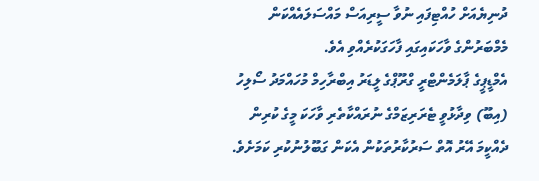ދުނިޔެއަށް ހުއްޓިފައި ނުވާ ސީރިއަސް މައްސަލައެއްކަން މެމްބަރުންގެ ވާހަކައިގައި ފާހަގަކުރެއްވި އެވެ.
އެމްޑީޕީގެ ޕާލަމެންޓްރީ ގްރޫޕްގެ ލީޑަރު އިބްރާހިމް މުހައްމަދު ސޯލިހު (އިބޫ) ވިދާޅުވީ ޓެރަރިޒަމްގެ ނުރައްކާތެރި ވާހަކަ މީގެ ކުރިން ދެއްކީމަ އޭރު އޮތް ސަރުކާރުތަކުން އެކަން ގަބޫލުނުކުރި ކަމަށެވެ.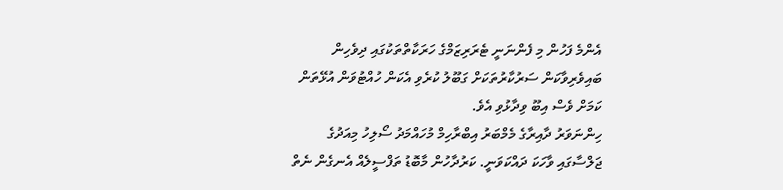އެންމެ ފަހުން މި ފެންނަނީ ޓެރަރިޒަމްގެ ހަރަކާތްތަކުގައި ދިވެހިން ބައިވެރިވާކަން ސަރުކާރުތަކަށް ގަބޫލު ކުރެވި އެކަން ހުއްޓުވަން އުޅޭތަން ކަމަށް ވެސް އިބޫ ވިދާޅުވި އެވެ.
ހިންނަވަރު ދާއިރާގެ މެމްބަރު އިބްރާހިމް މުހައްމަދު ސޯލިހު މިއަދުގެ ޖަލްސާގައި ވާހަކަ ދައްކަވަނީ. ކަރުދާހުން މާބޮޑު ތަފްސީލެއް އެނގެން ނެތް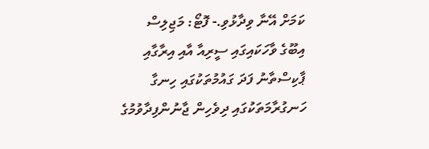ކަމަށް އޭނާ ވިދާޅުވި.- ފޮޓޯ: މަޖިލިސް
އިބޫގެ ވާހަކައިގައި ސީރިއާ އާއި އިރާގާއި ޕާކިސްތާނު ފަދަ ގައުމުތަކުގައި ހިނގާ ހަނގުރާމަތަކުގައި ދިވެހިން ޖާނުންފިދާވުމުގެ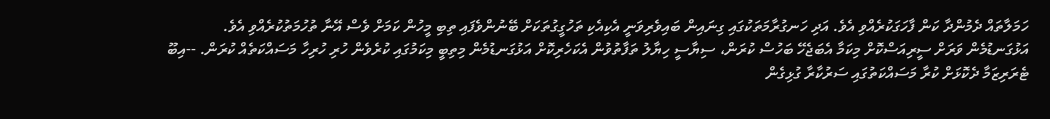ހަމަލާތައް ދެމުންދާ ކަން ފާހަގަކުރެއްވި އެވެ. އަދި ހަނގުރާމަތަކުގައި ގިނައިން ބައިވެރިވަނީ އެކިއެކި ތަހުގީގުތަކަށް ބޭނުންވެފައި ތިބި މީހުން ކަމަށް ވެސް އޭނާ ތުހުމަތުކުރެއްވި އެވެ.
އަޅުގަނޑުމެން ވަރަށް ސީރިއަސްކޮށް މިކަމާ އެބަޖެހޭ ބަހުސް ކުރަން، ސިޔާސީ ހިޔާލު ތަފާތުވުން އެކަހެރިކޮށް އަޅުގަނޑުމެން މިތިބީ މިކަމުގައި ކުރެވެން ހުރި ހުރިހާ މަސައްކަތެއް ކުރަން. --އިބޫ
ޓެރަރިޒަމާ ދެކޮޅަށް ކުރާ މަސައްކަތުގައި ސަރުކާރާ ގުޅިގެން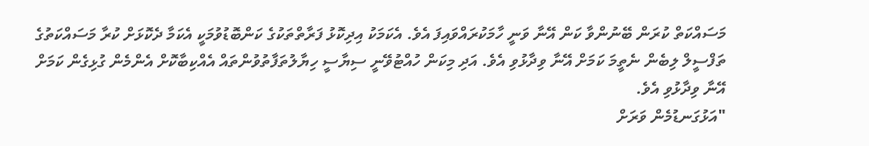މަސައްކަތް ކުރަން ބޭނުންވާ ކަން އޭނާ ވަނީ ހާމަކުރައްވައިފަ އެވެ. އެކަމަކު އިދިކޮޅު ފަރާތްތަކުގެ ކަންބޮޑުވުމަކީ އެކަމާ ދެކޮޅަށް ކުރާ މަސައްކަތުގެ ތަފްސީލް ލިބެން ނެތީމަ ކަމަށް އޭނާ ވިދާޅުވި އެވެ. އަދި މިކަން ހުއްޓުވޭނީ ސިޔާސީ ހިޔާލުތަފާތުވުންތައް އެއްކިބާކޮށް އެންމެން ގުޅިގެން ކަމަށް އޭނާ ވިދާޅުވި އެވެ.
"އަޅުގަނޑުމެން ވަރަށް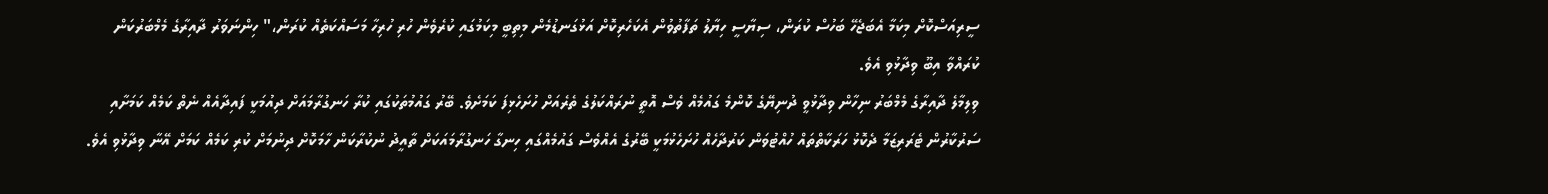ސީރިއަސްކޮށް މިކަމާ އެބަޖެހޭ ބަހުސް ކުރަން، ސިޔާސީ ހިޔާލު ތަފާތުވުން އެކަހެރިކޮށް އަޅުގަނޑުމެން މިތިބީ މިކަމުގައި ކުރެވެން ހުރި ހުރިހާ މަސައްކަތެއް ކުރަން،" ހިންނަވަރު ދާއިރާގެ މެމްބަރުކަން ކުރައްވާ އިބޫ ވިދާޅުވި އެވެ.
ވިލިމާލެ ދާއިރާގެ މެމްބަރު ނިހާން ވިދާޅުވީ ދުނިޔޭގެ ކޮންމެ ގައުމެއް ވެސް އޮތީ ނުރައްކަލުގެ ތެރެއަށް ހުށަހެޅިފަ ކަމަށެވެ. ބޭރު ގައުމުތަކުގައި ކުރާ ހަނގުރާމައަށް ދިއުމަކީ ފައިދާއެއް ނެތް ކަމެއް ކަމަށާއި ސަރުކާރުން ޓެރަރިޒަމާ ދެކޮޅު ހަރަކާތްތައް ހުއްޓުވަން ކަރުދާހެއް ހުށަހެޅުމަކީ ބޭރުގެ އެއްވެސް ގައުމެއްގައި ހިނގާ ހަނގުރާމައަކަށް ތާއީދު ނުކުރާކަން ހާމަކޮށް ދިނުމަށް ކުރި ކަމެއް ކަމަށް އޭނާ ވިދާޅުވި އެވެ.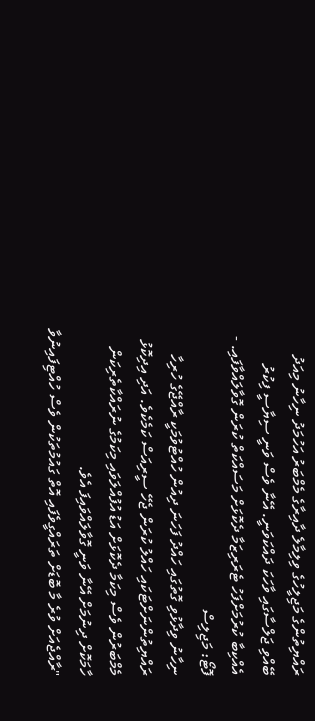ރައްޔިތުންގެ މަޖިލީހުގެ ވިލިމާލެ ދާއިރާގެ މެމްބަރު އަހުމަދު ނިހާނު މިއަދު ބޭއްވި ޖަލްސާގައި ވާހަކަ ދައްކަވަނީ. އޭނާ ވެސް ވަނީ ސިޔާސީ ފިކުރު އެއްކިބާ ކުރުމަށްފަހު ޓެރަރިޒަމާ ދެކޮޅަށް މަސައްކަތް ކުރަން ގޮވާލައްވާފައި. - ފޮޓޯ: މަޖިލިސް
ނިހާނު ވިދާޅުވި ގޮތުގައި ހައްދު ފަހަނަ ދިއުން ހުއްޓުވުމަކީ ރާއްޖޭގެ ހުރިހާ ރައްޔިތުންނަށްޓަކައި ހައްލު ކުރަން ޖެހޭ ސީރިއަސް ކަމެކެވެ. އަދި އިދިކޮޅު މެމްބަރުން ވެސް މިކަމާ ދެކޮޅަށް އަޑު އުފުއްލަވައި މިކަމުގެ ނުރައްކާތެރިކަން ހާމަކޮށް ދިނުމަށް އޭނާ ވަނީ ގޮވާލައްވައިފަ އެވެ.
"ރާއްޖެއަށް ވުރެ މާ ބޮޑަށް ތަރައްގީވެފައި އޮތް ގައުމުތަކުން ވެސް ހުއްޓިފައިނުވާ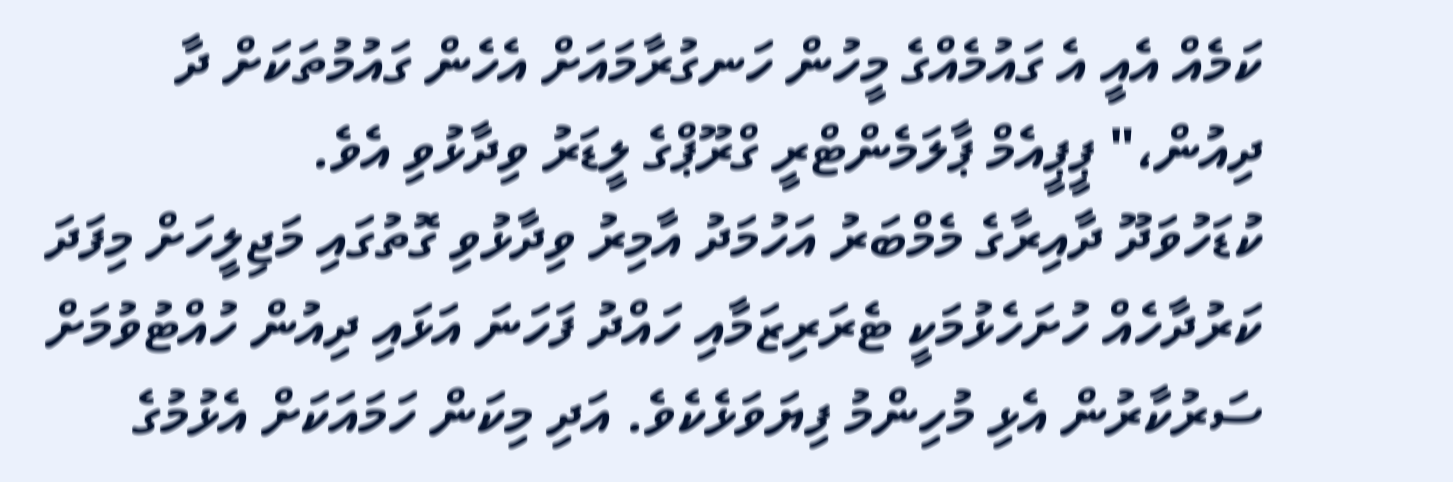ކަމެއް އެއީ އެ ގައުމެއްގެ މީހުން ހަނގުރާމައަށް އެހެން ގައުމުތަކަށް ދާ ދިއުން،" ޕީޕީއެމް ޕާލަމެންޓްރީ ގްރޫޕްގެ ލީޑަރު ވިދާޅުވި އެވެ.
ކުޑަހުވަދޫ ދާއިރާގެ މެމްބަރު އަހުމަދު އާމިރު ވިދާޅުވި ގޮތުގައި މަޖިލީހަށް މިފަދަ ކަރުދާހެއް ހުށަހެޅުމަކީ ޓެރަރިޒަމާއި ހައްދު ފަހަނަ އަޅައި ދިއުން ހުއްޓުވުމަށް ސަރުކާރުން އެޅި މުހިންމު ފިޔަވަޅެކެވެ. އަދި މިކަން ހަމައަކަށް އެޅުމުގެ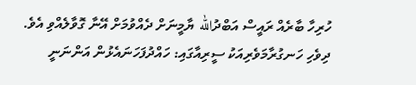ހުރިހާ ބާރެއް ރައީސް އަބްދުالله ޔާމީނަށް ދެއްވުމަށް އޭނާ ގޮވާލެއްވި އެވެ.
ދިވެހި ހަނގުރާމަވެރިއަކު ސީރިއާގައި: ހައްދުފަހަނައެޅުން އަންނަނީ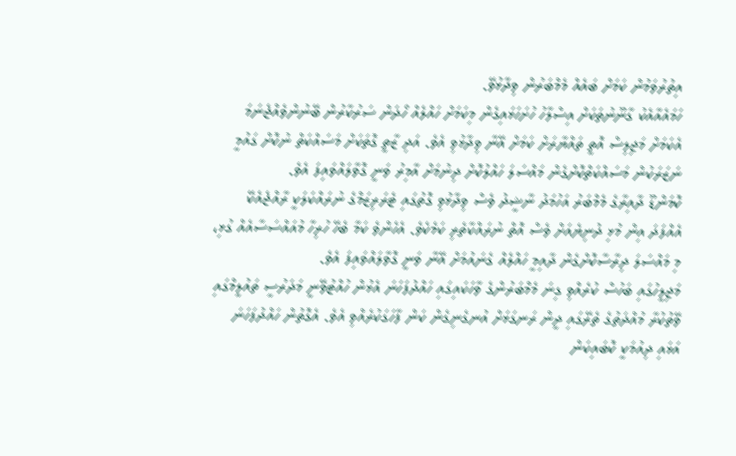އިތުރުވަމުން ކަމަށް ބައެއް މެމްބަރުން ވިދާޅުވޭ.
ހަމައެއާއެކު ގާނޫނުތަކަށް އިސްލާހު ހުށަހަޅައިގެން މިކަމަށް ހައްލެއް ހޯދަން ސަރުކާރުން ބޭނުންވެއްޖެނަމަ އެކަމަށް މަޖިލިސް އޮތީ ތައްޔާރަށް ކަމަށް އޭނާ ވިދާޅުވި އެވެ. އަދި ޒާތީ ގޮތަކަށް މަސައްކަތް ނުކޮށް ގައުމީ ނަޒަރަކުން މަސައްކަތްކޮށްގެން މައްސަލަ ހައްލުކޮށް ދިނުމަށް އާމިރު ވަނީ ގޮވާލައްވައިފަ އެވެ.
ކޮމަންޑޫ ދާއިރާގެ މެމްބަރު އަހުމަދު ނާޝީދު ވެސް ވިދާޅުވި ގޮތުގައި ޓެރަރިޒަމްގެ ނުރައްކަލަކީ ރާއްޖެއެކޭ އެއްފަދަ އިން މުޅި ދުނިޔެއަށް ވެސް އޮތް ނުރައްކާތެރި ކަމެކެވެ. އެހެންވެ ކަމާ ބެހޭ ހުރިހާ މުއައްސަސާއެއް ގުޅި، މި މައްސަލަ ދިރާސާކޮށްގެން ދާއިމީ ހައްލެއް ގެނައުމަށް އޭނާ ވަނީ ގޮވާލައްވައިފަ އެވެ.
މަޖިލީހުގައި ބަހުސް ކުރެއްވި ގިނަ މެމްބަރުންގެ ވާހަކައިގައި ހައްދުފަހަނަ އެޅުން ހުއްޓުވޭނީ މަދަރުސީ ތައުލީމްގައި ވޭތުކުރާ މުއްދަތުގެ ތެރޭގައި ދީން ރަނގަޅަށް އުނގެނިގެން ކަން ފާހަގަކުރެއްވި އެވެ. އެގޮތުން ހައްދުފަހަނަ އަޅައި ދިއުމަކީ ކޮބައިކަން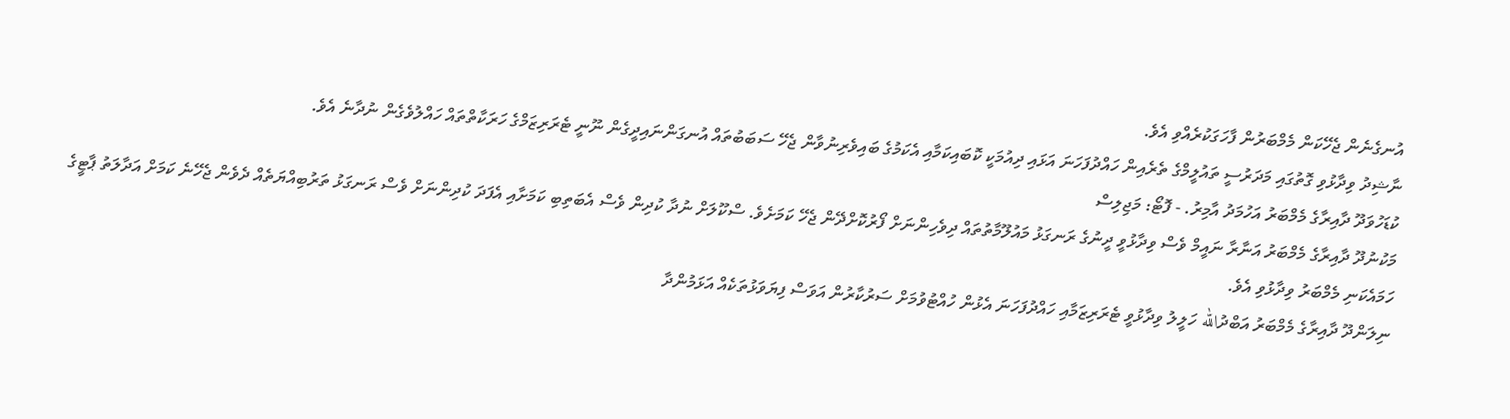އުނގެނެން ޖެހޭކަން މެމްބަރުން ފާހަގަކުރެއްވި އެވެ.
ނާޝިދު ވިދާޅުވި ގޮތުގައި މަދަރުސީ ތައުލީމްގެ ތެރެއިން ހައްދުފަހަނަ އަޅައި ދިއުމަކީ ކޮބައިކަމާއި އެކަމުގެ ބައިވެރިނުވާން ޖެހޭ ސަބަބުތައް އުނގަންނައިދީގެން ނޫނީ ޓެރަރިޒަމްގެ ހަރަކާތްތައް ހައްލުވެގެން ނުދާނެ އެވެ.
ކުޑަހުވަދޫ ދާއިރާގެ މެމްބަރު އަހުމަދު އާމިރު. - ފޮޓޯ: މަޖިލިސް
މަކުނުދޫ ދާއިރާގެ މެމްބަރު އަނާރާ ނައީމް ވެސް ވިދާޅުވީ ދީނުގެ ރަނގަޅު މައުލޫމާތުތައް ދިވެހިންނަށް ފޯރުކޮށްދޭން ޖެހޭ ކަމަށެވެ. ސްކޫލަށް ނުދާ ކުދިން ވެސް އެބަތިބި ކަމަށާއި އެފަދަ ކުދިންނަށް ވެސް ރަނގަޅު ތަރުބިއްޔަތެއް ދެވެން ޖެހޭނެ ކަމަށް އަދާލަތު ޕާޓީގެ ހަމައެކަނި މެމްބަރު ވިދާޅުވި އެވެ.
ނިލަންދޫ ދާއިރާގެ މެމްބަރު އަބްދުالله ހަލީލު ވިދާޅުވީ ޓެރަރިޒަމާއި ހައްދުފަހަނަ އެޅުން ހުއްޓުވުމަށް ސަރުކާރުން އަވަސް ފިޔަވަޅުތަކެއް އަޅަމުންދާ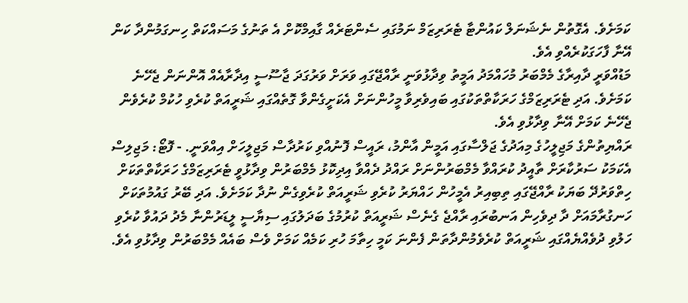ކަމަށެވެ. އެގޮތުން ނެޝަނަލް ކައުންޓާ ޓެރަރިޒަމް ނަމުގައި ސެންޓަރެއް ގާއިމްކޮށް އެ ތަނުގެ މަސައްކަތް ހިނގަމުންދާ ކަން އޭނާ ފާހަގަކުރެއްވި އެވެ.
މަޑުއްވަރީ ދާއިރާގެ މެމްބަރު މުހައްމަދު އަމީތު ވިދާޅުވަނީ ރާއްޖޭގައި ވަރަށް ވަރުގަދަ ޖާސޫސީ އިދާރާއެއް އޮންނަން ޖެހޭނެ ކަމަށެވެ. އަދި ޓެރަރިޒަމްގެ ހަރަކާތްތަކުގައި ބައިވެރިވާ މީހުންނަށް އެކަށީގެންވާ ގޮތެއްގައި ޝަރީއަތް ކުރެވި ހުކުމް ކުރެވެން ޖެހޭނެ ކަމަށް އޭނާ ވިދާޅުވި އެވެ.
ރައްޔިތުންގެ މަޖިލީހުގެ މިއަދުގެ ޖަލްސާގައި އަމީން އާންމު، ރައީސް ފޮނުއްވި ކަރުދާސް މަޖިލީހަށް އިއްވަނީ. - ފޮޓޯ: މަޖިލިސް
އެކަމަކު ސަރުކާރަށް ތާއީދު ކުރައްވާ މެމްބަރުންނަށް ރައްދު ދެއްވާ އިދިކޮޅު މެމްބަރުން ވިދާޅުވީ ޓެރަރިޒަމްގެ ހަރަކާތްތަކަށް ހިތްވަރުދޭ ބަޔަކު ރާއްޖޭގައި ތިބިއިރު އެމީހުން ހައްޔަރު ކުރެވި ޝަރީއަތް ކުރެވިގެން ނުދާ ކަމަށެވެ. އަދި ބޭރު ގައުމުތަކަށް ހަނގުރާމައަށް ދާ ދިވެހިން އަނބުރައި ރާއްޖެ ގެނެސް ޝަރީއަތް ކުރުމުގެ ބަދަލުގައި ސިޔާސީ ލީޑަރުންނާ މެދު ދައުވާ ކުރެވި ހަލުވި ދުވެއްޔެއްގައި ޝަރީއަތް ކުރެވެމުންދާތަން ފެންނަ ކަމީ ހިތާމަ ހުރި ކަމެއް ކަމަށް ވެސް ބައެއް މެމްބަރުން ވިދާޅުވި އެވެ.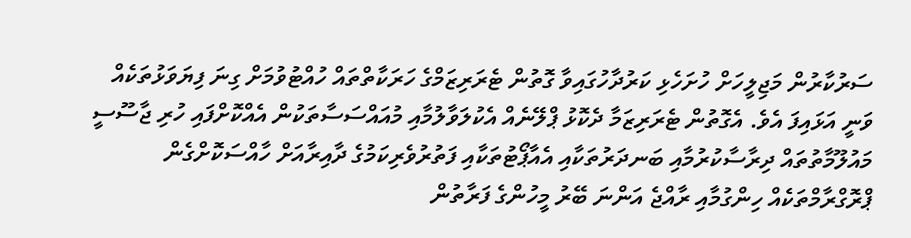ސަރުކާރުން މަޖިލީހަށް ހުށަހެޅި ކަރުދާހުގައިވާ ގޮތުން ޓެރަރިޒަމްގެ ހަރަކާތްތައް ހުއްޓުވުމަށް ގިނަ ފިޔަވަޅުތަކެއް ވަނީ އަޅައިފަ އެވެ. އެގޮތުން ޓެރަރިޒަމާ ދެކޮޅު ޕްލޭނެއް އެކުލަވާލުމާއި މުއައްސަސާތަކުން އެއްކޮށްފައި ހުރި ޖާސޫސީ މައުލޫމާތުތައް ދިރާސާކުރުމާއި ބަނދަރުތަކާއި އެއާޕޯޓުތަކާއި ފަތުރުވެރިކަމުގެ ދާއިރާއަށް ހާއްސަކޮށްގެން ޕްރޮގްރާމްތަކެއް ހިންގުމާއި ރާއްޖެ އަންނަ ބޭރު މީހުންގެ ފަރާތުން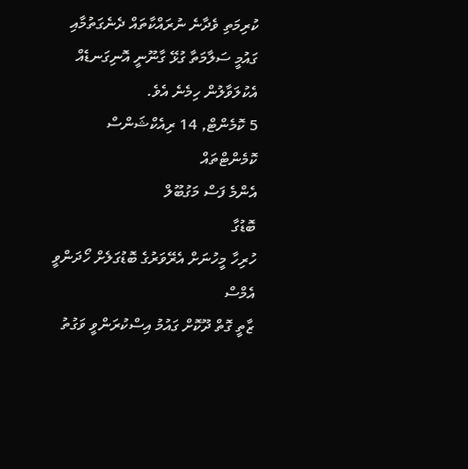ކުރިމަތި ވެދާނެ ނުރައްކާތައް ދެނެގަތުމާއި ގައުމީ ސަލާމަތާ ގުޅޭ ގާނޫނީ އޮނިގަނޑެއް އެކުލަވާލުން ހިމެނެ އެވެ.
5 ކޮމެންޓް, 14 ރިއެކްޝަންސް
ކޮމެންޓްތައް
އެންމެ ފަސް މަގުބޫލް
ބޮޑުގާ
ހުރިހާ މީހުނަށް އެރޭވަރުގެ ބޮޑުގަލެށް ހޯދަންވީ
އެމްސް
ޒާތީ ގޮތް ދޫކޮށް ގައުމު އިސްކުރަންވީ ވަގުތު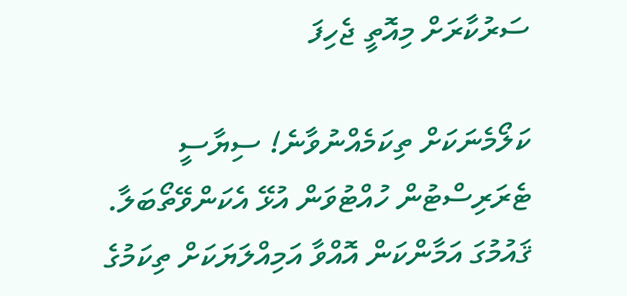ސަރުކާރަށް މިއޮތީ ޖެހިފަ

ކަލޯމެނަކަށް ތިކަމެއްނުވާނެ! ސިޔާސީ ޓެރަރިސްޓުން ހުއްޓުވަން އުޅޭ އެކަންވޭތޯބަލާ. ޤައުމުގަ އަމާންކަން އޮއްވާ އަމިއްލަޔަކަށް ތިކަމުގެ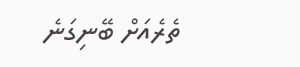ތެރެއަށް ބޭނިގަނެ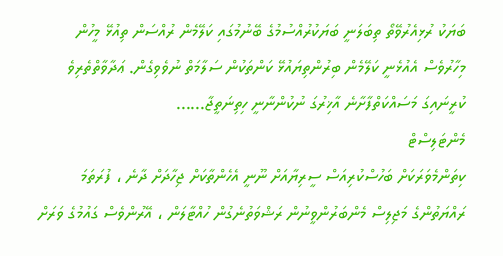ބަޔަކު ރުޅިއެރުވޭތޯ ތިބަލަނީ ބަޔަކުރުއްސުމުގެ ބޭނުމުގައި ކަލޭމެން ރުއްސަން ތިއުޅޭ މީހުން މިހާރުވެސް އެއުޅެނީ ކަލޭމެން ބިރުންތިޔައުޅޭ ކަންތަކުން ސަލާމަތް ނުވެވިގެން. ޢަދާވާތްތެރިވެ ކުރީނައިގަ މަސައްކަތްފާށާނެ އާޚިރުގަ ނުކުންނާނީ ހިތިނަތީޖާ......
މެންޓަލިސްޓް
ކިތަންމެވަރަކަށް ބަހުސްކުރިއަސް ސީރިޔާއަށް ނޫނީ އެހެންތާކަށް ޖިހާދަށް ދާނެ ، ފުރަތަމަ ރައްޔަތުންގެ މަޖިލިސް މެންބަރުންވީނުން ރަޝްވަތުނެގުން ހުއްޓާލަން ، އޭރުންވެސް ގައުމުގެ ވަރަށް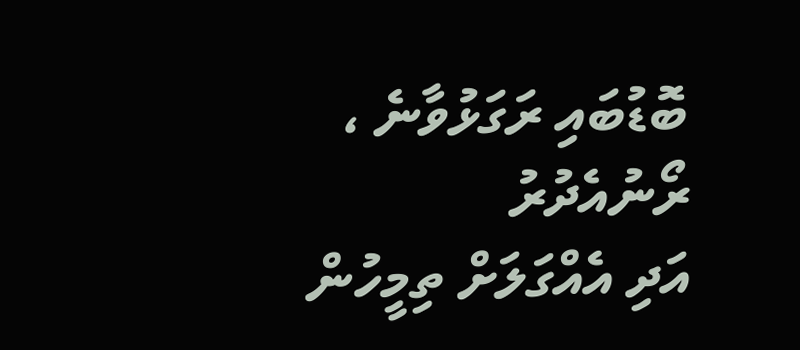ބޮޑުބައި ރަގަޅުވާނެ ،
ރޯނުއެދުރު
އަދި އެއްގަލަށް ތިމީހުން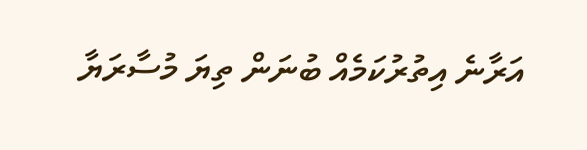އަރާނެ އިތުރުކަމެއް ބުނަން ތިޔަ މުސާރަޔާ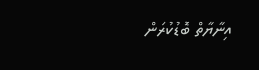އިނާޔާތް ބޮޑުކުރަން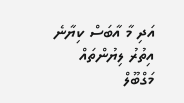އަދި މާ އާބަސް ކިޔާނެ
އިތުރު ލިޔުންތައް
މަގްބޫލް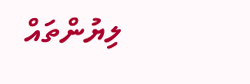ލިޔުންތައް